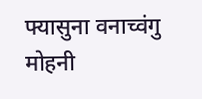फ्यासुना वनाच्वंगु मोहनी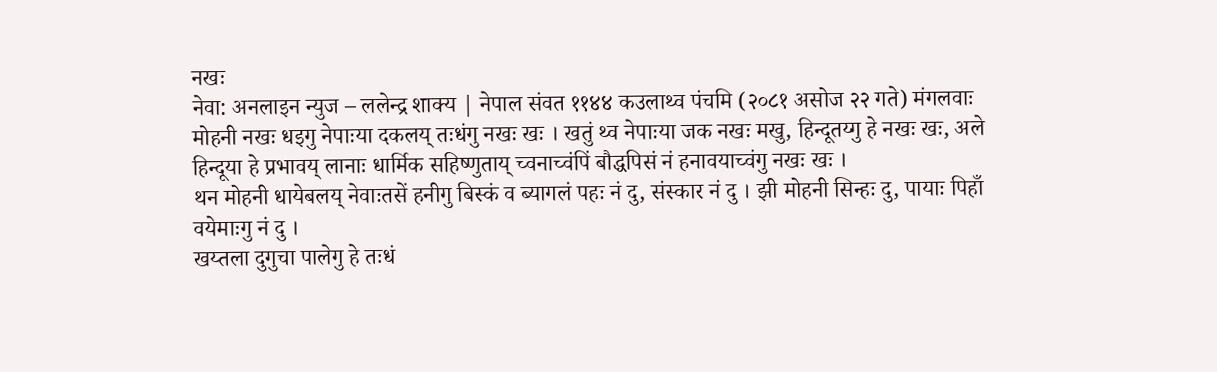नखः
नेवा: अनलाइन न्युज – ललेन्द्र शाक्य | नेपाल संवत ११४४ कउलाथ्व पंचमि (२०८१ असोज २२ गते) मंगलवाः
मोहनी नखः धइगु नेपाःया दकलय् तःधंगु नखः खः । खतुं थ्व नेपाःया जक नखः मखु, हिन्दूतय्गु हे नखः खः, अले हिन्दूया हे प्रभावय् लानाः धार्मिक सहिष्णुताय् च्वनाच्वंपिं बौद्धपिसं नं हनावयाच्वंगु नखः खः ।
थन मोहनी धायेबलय् नेवाःतसें हनीगु बिस्कं व ब्यागलं पहः नं दु, संस्कार नं दु । झी मोहनी सिन्हः दु, पायाः पिहाँ वयेमाःगु नं दु ।
खय्तला दुगुचा पालेगु हे तःधं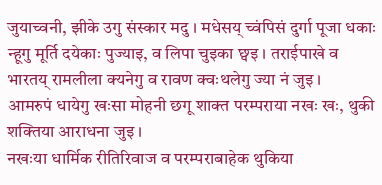जुयाच्वनी, झीके उगु संस्कार मदु । मधेसय् च्वंपिसं दुर्गा पूजा धकाः न्हूगु मूर्ति दयेकाः पुज्याइ, व लिपा चुइका छ्वइ । तराईपाखे व भारतय् रामलीला क्यनेगु व रावण क्वःथलेगु ज्या नं जुइ ।
आमरुपं धायेगु खःसा मोहनी छगू शाक्त परम्पराया नखः खः, थुकी शक्तिया आराधना जुइ ।
नखःया धार्मिक रीतिरिवाज व परम्पराबाहेक थुकिया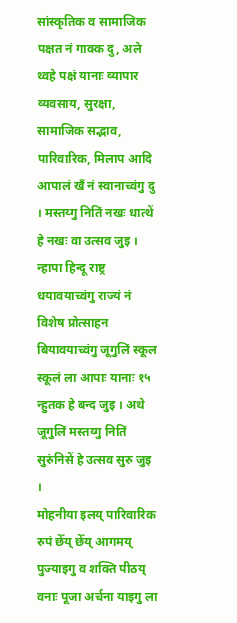सांस्कृतिक व सामाजिक पक्षत नं गाक्क दु, अले थ्वहे पक्षं यानाः व्यापार व्यवसाय, सुरक्षा, सामाजिक सद्भाव, पारिवारिक, मिलाप आदि आपालं खँ नं स्वानाच्वंगु दु । मस्तय्गु नितिं नखः धात्थें हे नखः वा उत्सव जुइ । न्हापा हिन्दू राष्ट्र धयावयाच्वंगु राज्यं नं विशेष प्रोत्साहन बियावयाच्वंगु जूगुलिं स्कूल स्कूलं ला आपाः यानाः १५ न्हुतक हे बन्द जुइ । अथे जूगुलिं मस्तय्गु नितिं सुरुंनिसें हे उत्सव सुरु जुइ ।
मोहनीया इलय् पारिवारिक रुपं छेँय् छेँय् आगमय् पुज्याइगु व शक्ति पीठय् वनाः पूजा अर्चना याइगु ला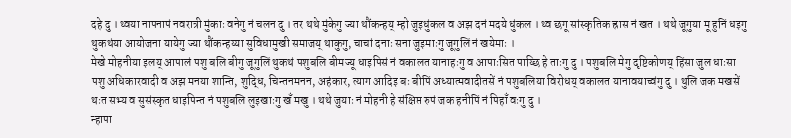दहे दु । थ्वया नापनापं नवरात्री मुंकाः वनेगु नं चलन दु । तर थथे मुंकेगु ज्या थौंकन्हय् म्हो जुइधुंकल व अझ दनं मदये धुंकल । थ्व छगू सांस्कृतिक ह्रास नं खत । थथे जूगुया मू हुनिं धइगु थुकथंया आयोजना यायेगु ज्या थौंकन्हय्या सुविधामुखी समाजय् थाकुगु, चाचां दनाः सना जुइमाःगु जूगुलिं नं खयेमाः ।
मेखे मोहनीया इलय् आपालं पशु बलि बीगु जूगुलिं थुकथं पशुबलि बीमज्यू धाइपिसं नं वकालत यानाहःगु व आपाःसित पाय्छि हे ताःगु दु । पशुबलि मेगु दृष्टिकोणय् हिंसा जुल धाःसा पशु अधिकारवादी व अझ मनया शान्ति, शुद्धि, चिन्तनमनन, अहंकार, त्याग आदिइ बः बीपिं अध्यात्मवादीतसें नं पशुबलिया विरोधय् वकालत यानावयाच्वंगु दु । थुलि जक मखसें थःत सभ्य व सुसंस्कृत धाइपिन्त नं पशुबलि लुइखाःगु खँ मखु । थथे जुयाः नं मोहनी हे संक्षिप्त रुपं जक हनीपिं नं पिहाँ वःगु दु ।
न्हापा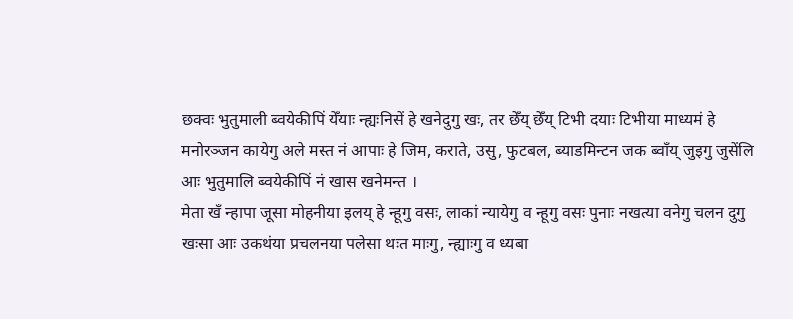छक्वः भुतुमाली ब्वयेकीपिं येँयाः न्ह्यःनिसें हे खनेदुगु खः, तर छेँय् छेँय् टिभी दयाः टिभीया माध्यमं हे मनोरञ्जन कायेगु अले मस्त नं आपाः हे जिम, कराते, उसु, फुटबल, ब्याडमिन्टन जक ब्वाँय् जुइगु जुसेंलि आः भुतुमालि ब्वयेकीपिं नं खास खनेमन्त ।
मेता खँ न्हापा जूसा मोहनीया इलय् हे न्हूगु वसः, लाकां न्यायेगु व न्हूगु वसः पुनाः नखत्या वनेगु चलन दुगु खःसा आः उकथंया प्रचलनया पलेसा थःत माःगु, न्ह्याःगु व ध्यबा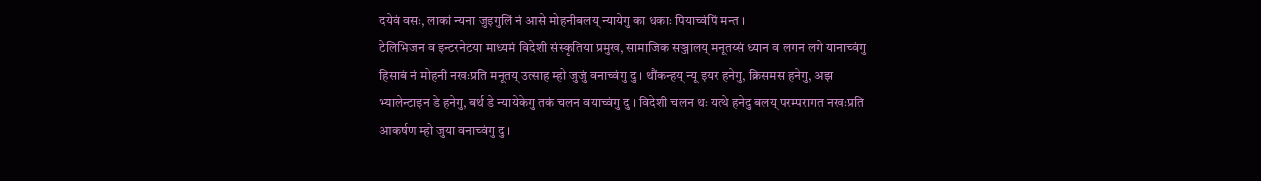दयेवं वसः, लाकां न्यना जुइगुलिं नं आसे मोहनीबलय् न्यायेगु का धकाः पियाच्वंपिं मन्त ।
टेलिभिजन व इन्टरनेटया माध्यमं विदेशी संस्कृतिया प्रमुख, सामाजिक सञ्जालय् मनूतय्सं ध्यान व लगन लगे यानाच्वंगु हिसाबं नं मोहनी नखःप्रति मनूतय् उत्साह म्हो जुजुं वनाच्वंगु दु । थौंकन्हय् न्यू इयर हनेगु, क्रिसमस हनेगु, अझ भ्यालेन्टाइन डे हनेगु, बर्थ डे न्यायेकेगु तकं चलन वयाच्वंगु दु । विदेशी चलन थः यत्थे हनेदु बलय् परम्परागत नखःप्रति आकर्षण म्हो जुया वनाच्वंगु दु ।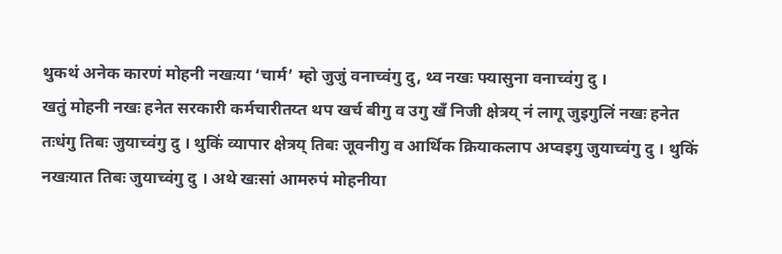थुकथं अनेक कारणं मोहनी नखःया ‘चार्म’ म्हो जुजुं वनाच्वंगु दु, थ्व नखः फ्यासुना वनाच्वंगु दु ।
खतुं मोहनी नखः हनेत सरकारी कर्मचारीतय्त थप खर्च बीगु व उगु खँ निजी क्षेत्रय् नं लागू जुइगुलिं नखः हनेत तःधंगु तिबः जुयाच्वंगु दु । थुकिं व्यापार क्षेत्रय् तिबः जूवनीगु व आर्थिक क्रियाकलाप अप्वइगु जुयाच्वंगु दु । थुकिं नखःयात तिबः जुयाच्वंगु दु । अथे खःसां आमरुपं मोहनीया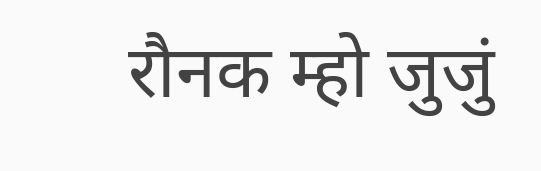रौनक म्हो जुजुं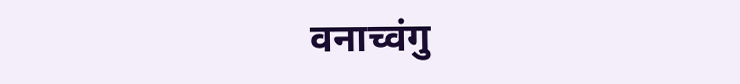वनाच्वंगु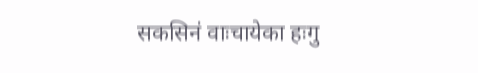सकसिनं वाःचायेका हःगु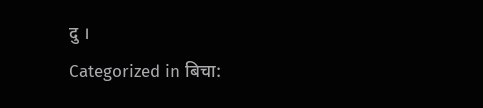दु ।
Categorized in बिचा: